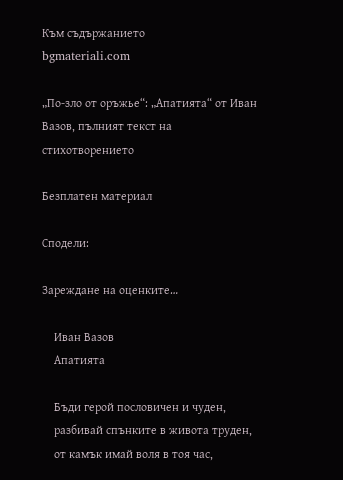Към съдържанието
bgmateriali.com

„По-зло от оръжье“: „Апатията“ от Иван Вазов, пълният текст на стихотворението

Безплатен материал

Сподели:

Зареждане на оценките…

    Иван Вазов
    Апатията

    Бъди герой пословичен и чуден,
    разбивай спънките в живота труден,
    от камък имай воля в тоя час,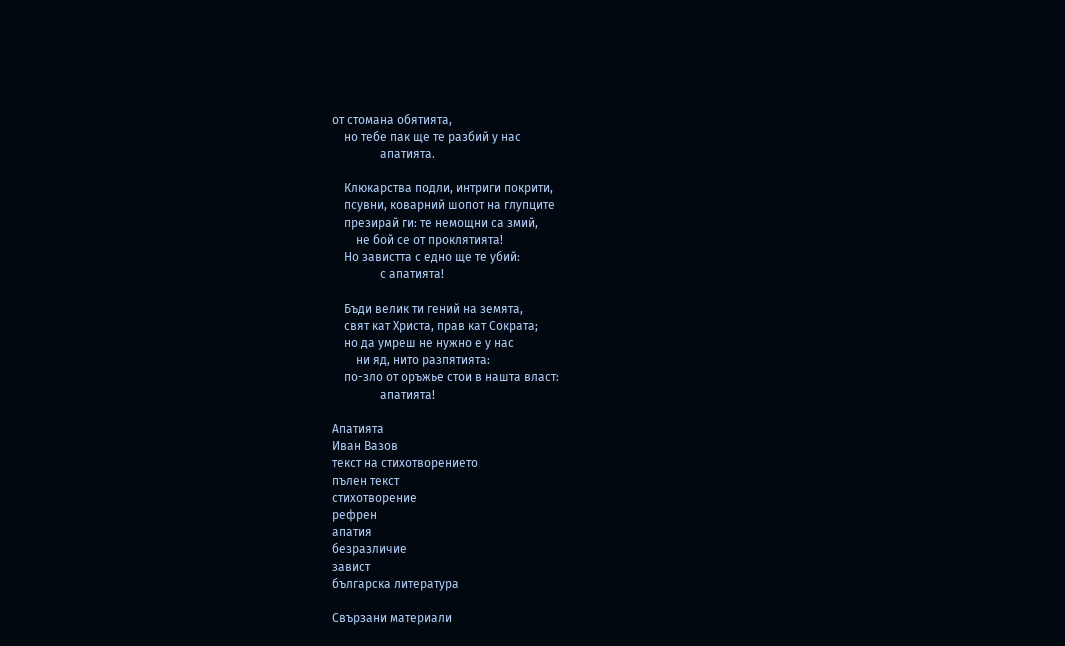от стомана обятията,
    но тебе пак ще те разбий у нас
                апатията.

    Клюкарства подли, интриги покрити,
    псувни, коварний шопот на глупците
    презирай ги: те немощни са змий,
        не бой се от проклятията!
    Но завистта с едно ще те убий:
                с апатията!

    Бъди велик ти гений на земята,
    свят кат Христа, прав кат Сократа;
    но да умреш не нужно е у нас
        ни яд, нито разпятията:
    по-зло от оръжье стои в нашта власт:
                апатията!

Апатията
Иван Вазов
текст на стихотворението
пълен текст
стихотворение
рефрен
апатия
безразличие
завист
българска литература

Свързани материали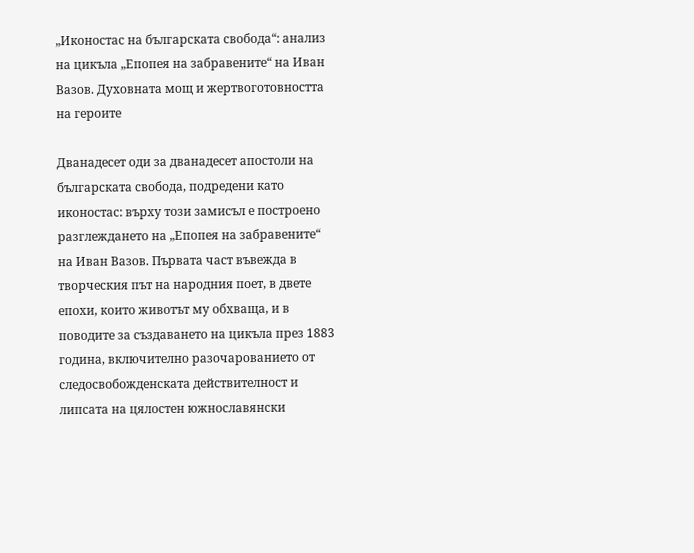„Иконостас на българската свобода“: анализ на цикъла „Епопея на забравените“ на Иван Вазов. Духовната мощ и жертвоготовността на героите

Дванадесет оди за дванадесет апостоли на българската свобода, подредени като иконостас: върху този замисъл е построено разглеждането на „Епопея на забравените“ на Иван Вазов. Първата част въвежда в творческия път на народния поет, в двете епохи, които животът му обхваща, и в поводите за създаването на цикъла през 1883 година, включително разочарованието от следосвобожденската действителност и липсата на цялостен южнославянски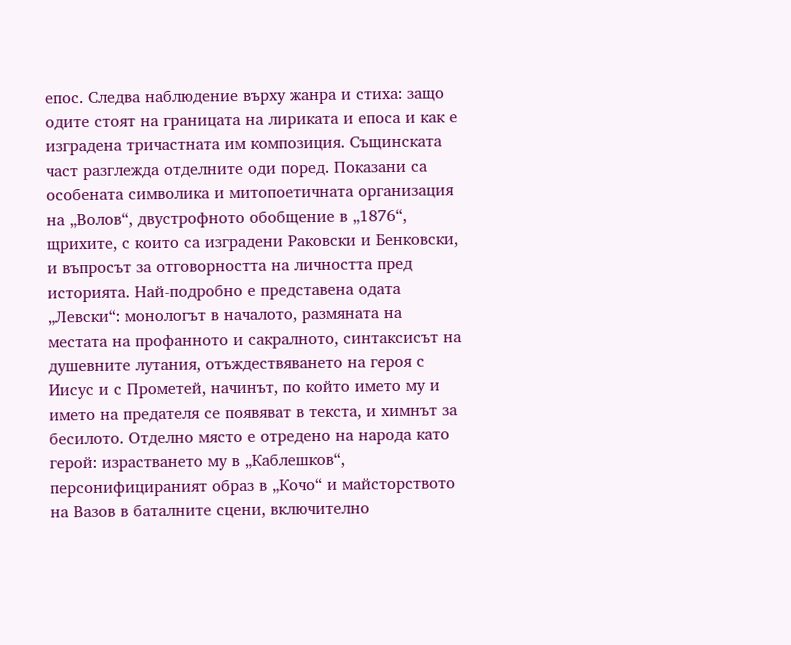епос. Следва наблюдение върху жанра и стиха: защо одите стоят на границата на лириката и епоса и как е изградена тричастната им композиция. Същинската част разглежда отделните оди поред. Показани са особената символика и митопоетичната организация на „Волов“, двустрофното обобщение в „1876“, щрихите, с които са изградени Раковски и Бенковски, и въпросът за отговорността на личността пред историята. Най-подробно е представена одата „Левски“: монологът в началото, размяната на местата на профанното и сакралното, синтаксисът на душевните лутания, отъждествяването на героя с Иисус и с Прометей, начинът, по който името му и името на предателя се появяват в текста, и химнът за бесилото. Отделно място е отредено на народа като герой: израстването му в „Каблешков“, персонифицираният образ в „Кочо“ и майсторството на Вазов в баталните сцени, включително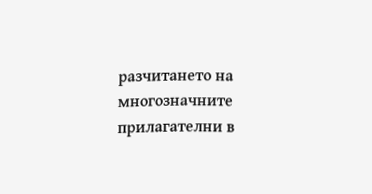разчитането на многозначните прилагателни в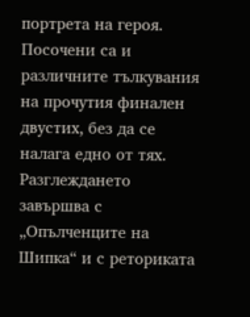портрета на героя. Посочени са и различните тълкувания на прочутия финален двустих, без да се налага едно от тях. Разглеждането завършва с „Опълченците на Шипка“ и с реториката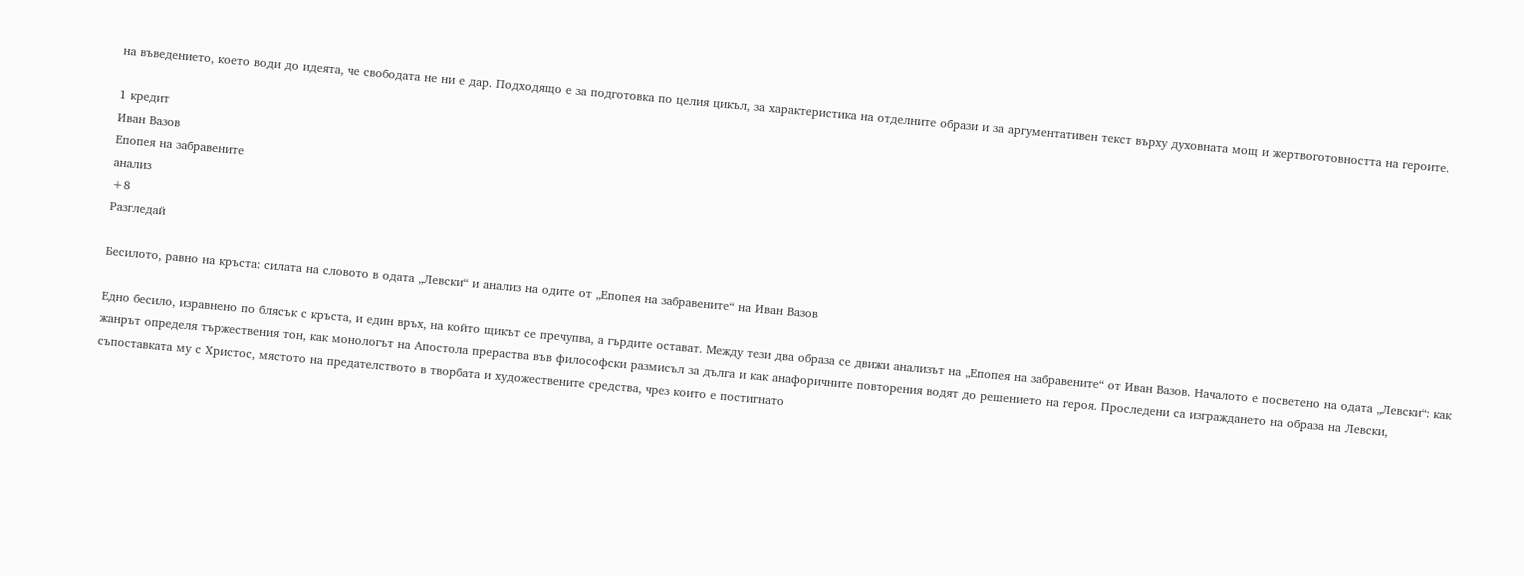на въведението, което води до идеята, че свободата не ни е дар. Подходящо е за подготовка по целия цикъл, за характеристика на отделните образи и за аргументативен текст върху духовната мощ и жертвоготовността на героите.

1 кредит
Иван Вазов
Епопея на забравените
анализ
+8
Разгледай

Бесилото, равно на кръста: силата на словото в одата „Левски“ и анализ на одите от „Епопея на забравените“ на Иван Вазов

Едно бесило, изравнено по блясък с кръста, и един връх, на който щикът се пречупва, а гърдите остават. Между тези два образа се движи анализът на „Епопея на забравените“ от Иван Вазов. Началото е посветено на одата „Левски“: как жанрът определя тържествения тон, как монологът на Апостола прераства във философски размисъл за дълга и как анафоричните повторения водят до решението на героя. Проследени са изграждането на образа на Левски, съпоставката му с Христос, мястото на предателството в творбата и художествените средства, чрез които е постигнато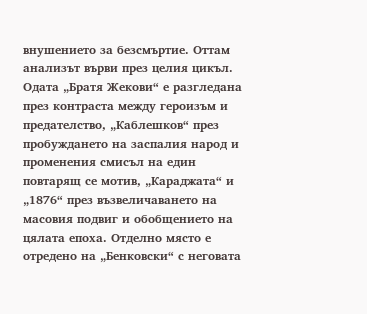внушението за безсмъртие. Оттам анализът върви през целия цикъл. Одата „Братя Жекови“ е разгледана през контраста между героизъм и предателство, „Каблешков“ през пробуждането на заспалия народ и променения смисъл на един повтарящ се мотив, „Караджата“ и „1876“ през възвеличаването на масовия подвиг и обобщението на цялата епоха. Отделно място е отредено на „Бенковски“ с неговата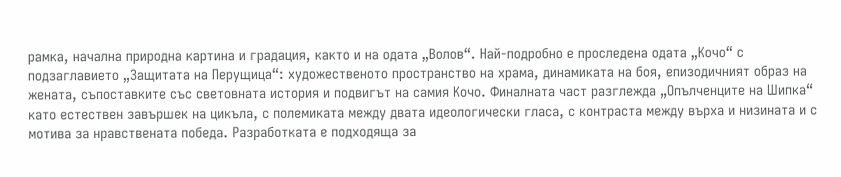рамка, начална природна картина и градация, както и на одата „Волов“. Най-подробно е проследена одата „Кочо“ с подзаглавието „Защитата на Перущица“: художественото пространство на храма, динамиката на боя, епизодичният образ на жената, съпоставките със световната история и подвигът на самия Кочо. Финалната част разглежда „Опълченците на Шипка“ като естествен завършек на цикъла, с полемиката между двата идеологически гласа, с контраста между върха и низината и с мотива за нравствената победа. Разработката е подходяща за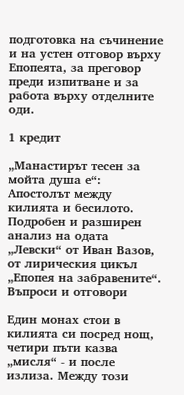подготовка на съчинение и на устен отговор върху Епопеята, за преговор преди изпитване и за работа върху отделните оди.

1 кредит

„Манастирът тесен за мойта душа е“: Апостолът между килията и бесилото. Подробен и разширен анализ на одата „Левски“ от Иван Вазов, от лирическия цикъл „Епопея на забравените“. Въпроси и отговори

Един монах стои в килията си посред нощ, четири пъти казва „мисля“ - и после излиза. Между този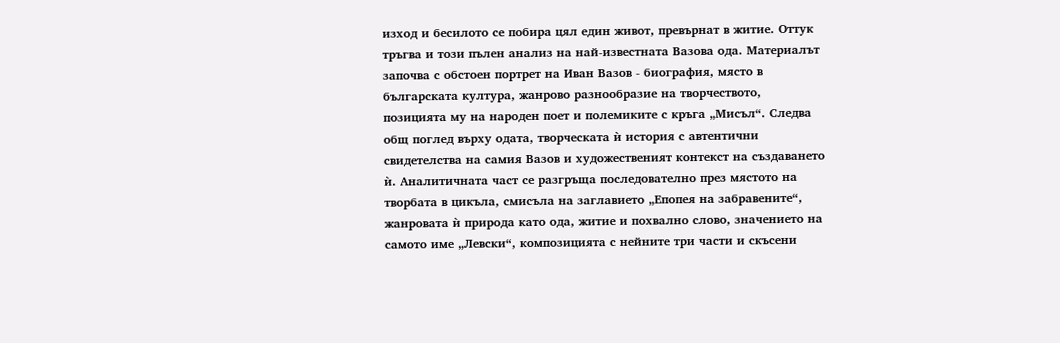изход и бесилото се побира цял един живот, превърнат в житие. Оттук тръгва и този пълен анализ на най-известната Вазова ода. Материалът започва с обстоен портрет на Иван Вазов - биография, място в българската култура, жанрово разнообразие на творчеството, позицията му на народен поет и полемиките с кръга „Мисъл“. Следва общ поглед върху одата, творческата ѝ история с автентични свидетелства на самия Вазов и художественият контекст на създаването ѝ. Аналитичната част се разгръща последователно през мястото на творбата в цикъла, смисъла на заглавието „Епопея на забравените“, жанровата ѝ природа като ода, житие и похвално слово, значението на самото име „Левски“, композицията с нейните три части и скъсени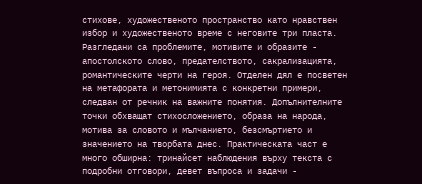стихове, художественото пространство като нравствен избор и художественото време с неговите три пласта. Разгледани са проблемите, мотивите и образите - апостолското слово, предателството, сакрализацията, романтическите черти на героя. Отделен дял е посветен на метафората и метонимията с конкретни примери, следван от речник на важните понятия. Допълнителните точки обхващат стихосложението, образа на народа, мотива за словото и мълчанието, безсмъртието и значението на творбата днес. Практическата част е много обширна: тринайсет наблюдения върху текста с подробни отговори, девет въпроса и задачи -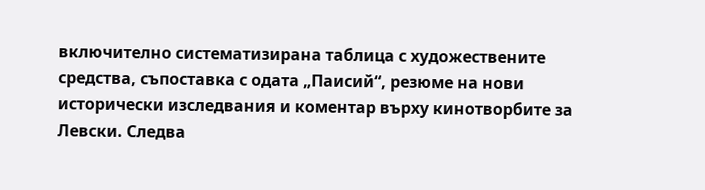включително систематизирана таблица с художествените средства, съпоставка с одата „Паисий“, резюме на нови исторически изследвания и коментар върху кинотворбите за Левски. Следва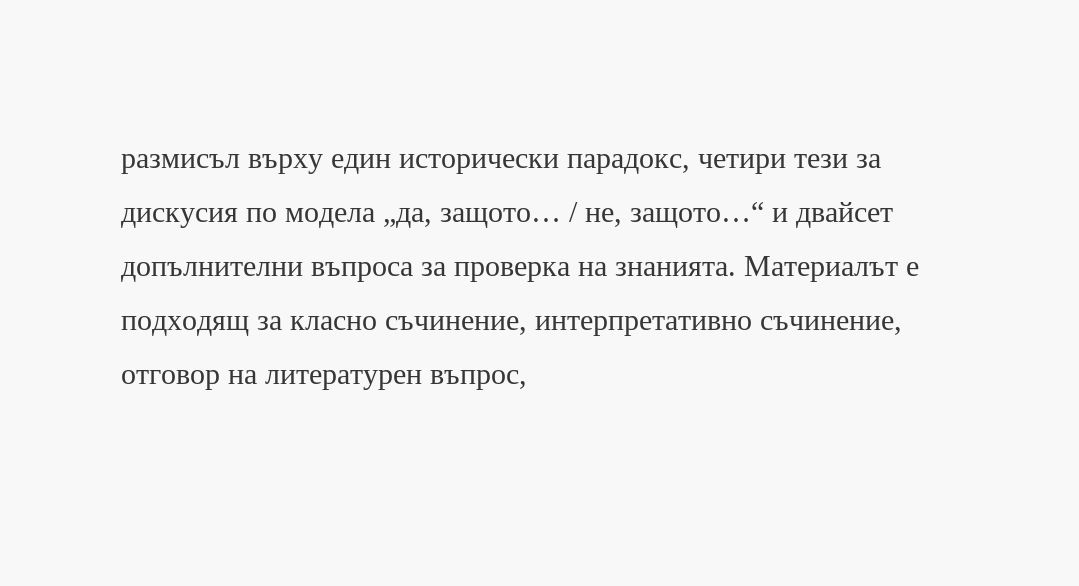размисъл върху един исторически парадокс, четири тези за дискусия по модела „да, защото… / не, защото…“ и двайсет допълнителни въпроса за проверка на знанията. Материалът е подходящ за класно съчинение, интерпретативно съчинение, отговор на литературен въпрос,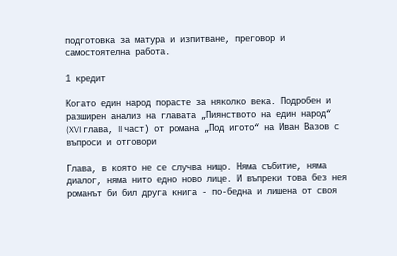подготовка за матура и изпитване, преговор и самостоятелна работа.

1 кредит

Когато един народ порасте за няколко века. Подробен и разширен анализ на главата „Пиянството на един народ“ (XVI глава, II част) от романа „Под игото“ на Иван Вазов с въпроси и отговори

Глава, в която не се случва нищо. Няма събитие, няма диалог, няма нито едно ново лице. И въпреки това без нея романът би бил друга книга - по-бедна и лишена от своя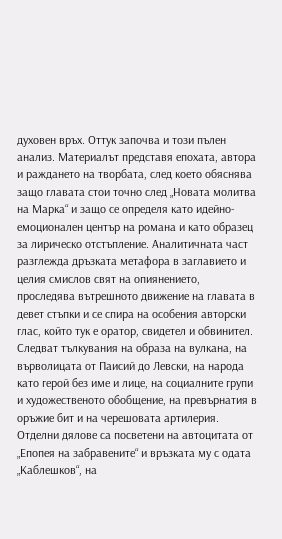духовен връх. Оттук започва и този пълен анализ. Материалът представя епохата, автора и раждането на творбата, след което обяснява защо главата стои точно след „Новата молитва на Марка“ и защо се определя като идейно-емоционален център на романа и като образец за лирическо отстъпление. Аналитичната част разглежда дръзката метафора в заглавието и целия смислов свят на опиянението, проследява вътрешното движение на главата в девет стъпки и се спира на особения авторски глас, който тук е оратор, свидетел и обвинител. Следват тълкувания на образа на вулкана, на върволицата от Паисий до Левски, на народа като герой без име и лице, на социалните групи и художественото обобщение, на превърнатия в оръжие бит и на черешовата артилерия. Отделни дялове са посветени на автоцитата от „Епопея на забравените“ и връзката му с одата „Каблешков“, на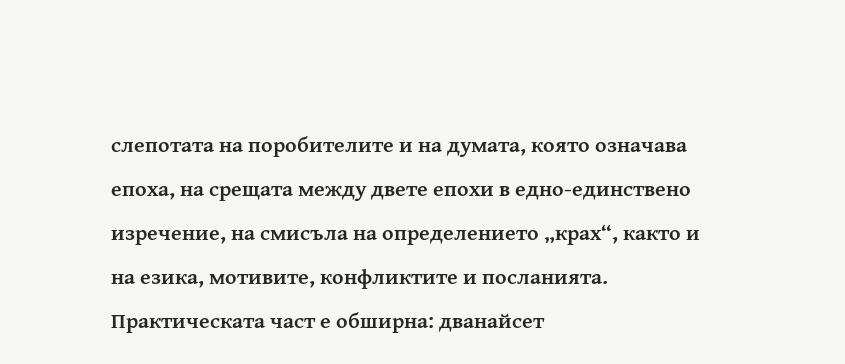слепотата на поробителите и на думата, която означава епоха, на срещата между двете епохи в едно-единствено изречение, на смисъла на определението „крах“, както и на езика, мотивите, конфликтите и посланията. Практическата част е обширна: дванайсет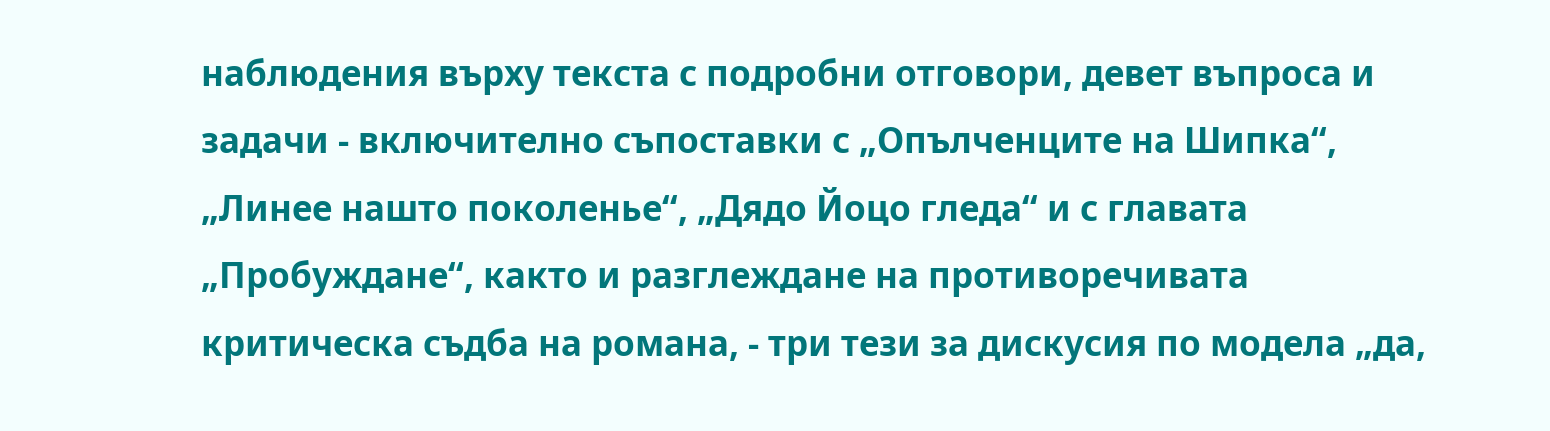наблюдения върху текста с подробни отговори, девет въпроса и задачи - включително съпоставки с „Опълченците на Шипка“, „Линее нашто поколенье“, „Дядо Йоцо гледа“ и с главата „Пробуждане“, както и разглеждане на противоречивата критическа съдба на романа, - три тези за дискусия по модела „да,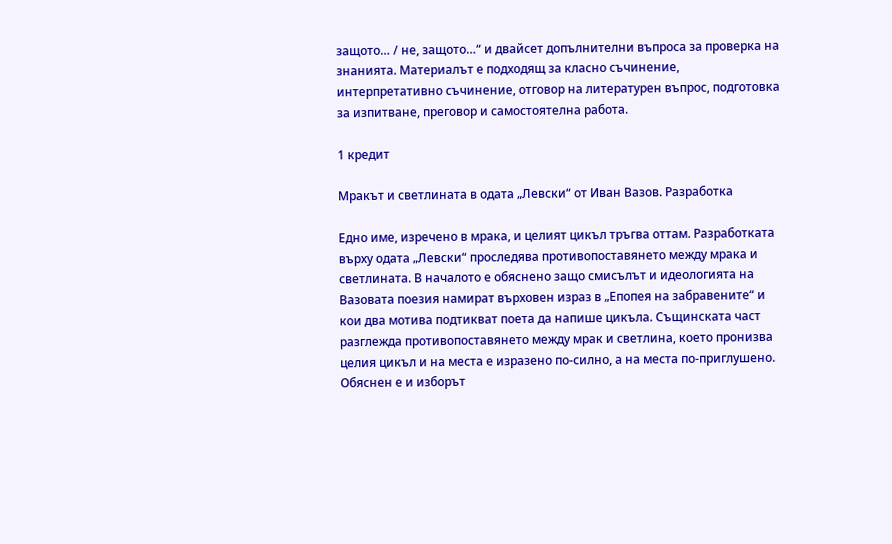защото… / не, защото…“ и двайсет допълнителни въпроса за проверка на знанията. Материалът е подходящ за класно съчинение, интерпретативно съчинение, отговор на литературен въпрос, подготовка за изпитване, преговор и самостоятелна работа.

1 кредит

Мракът и светлината в одата „Левски“ от Иван Вазов. Разработка

Едно име, изречено в мрака, и целият цикъл тръгва оттам. Разработката върху одата „Левски“ проследява противопоставянето между мрака и светлината. В началото е обяснено защо смисълът и идеологията на Вазовата поезия намират върховен израз в „Епопея на забравените“ и кои два мотива подтикват поета да напише цикъла. Същинската част разглежда противопоставянето между мрак и светлина, което пронизва целия цикъл и на места е изразено по-силно, а на места по-приглушено. Обяснен е и изборът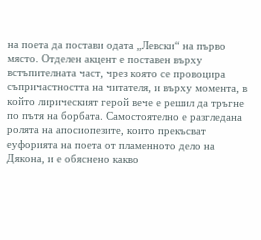на поета да постави одата „Левски“ на първо място. Отделен акцент е поставен върху встъпителната част, чрез която се провоцира съпричастността на читателя, и върху момента, в който лирическият герой вече е решил да тръгне по пътя на борбата. Самостоятелно е разгледана ролята на апосиопезите, които прекъсват еуфорията на поета от пламенното дело на Дякона, и е обяснено какво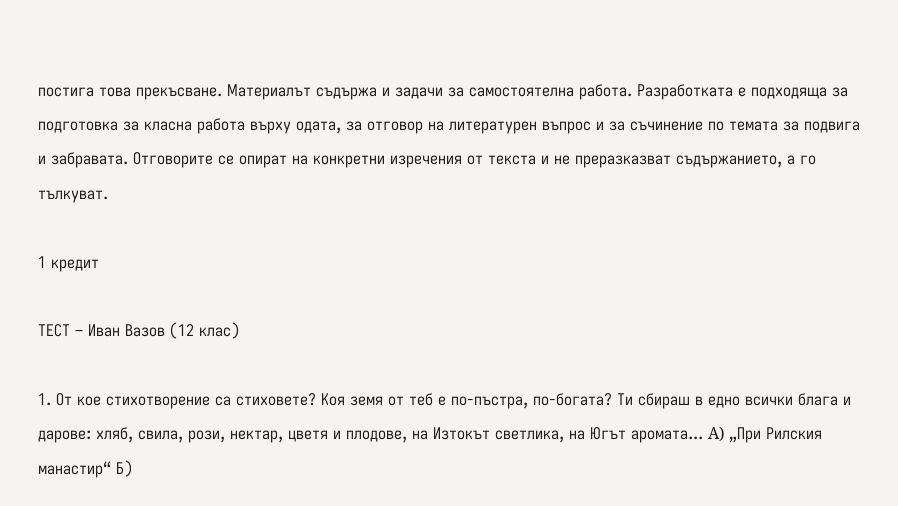постига това прекъсване. Материалът съдържа и задачи за самостоятелна работа. Разработката е подходяща за подготовка за класна работа върху одата, за отговор на литературен въпрос и за съчинение по темата за подвига и забравата. Отговорите се опират на конкретни изречения от текста и не преразказват съдържанието, а го тълкуват.

1 кредит

ТЕСТ – Иван Вазов (12 клас)

1. От кое стихотворение са стиховете? Коя земя от теб е по-пъстра, по-богата? Ти сбираш в едно всички блага и дарове: хляб, свила, рози, нектар, цветя и плодове, на Изтокът светлика, на Югът аромата... A) „При Рилския манастир“ Б)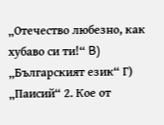„Отечество любезно, как хубаво си ти!“ B) „Българският език“ Г) „Паисий“ 2. Кое от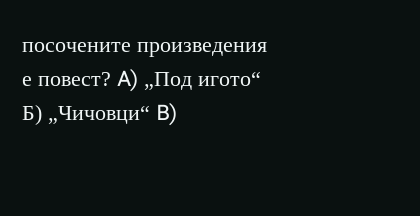посочените произведения е повест? A) „Под игото“ Б) „Чичовци“ B)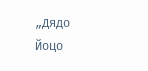„Дядо Йоцо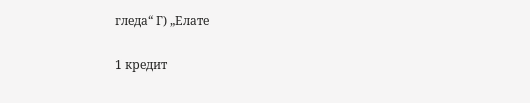гледа“ Г) „Елате

1 кредит